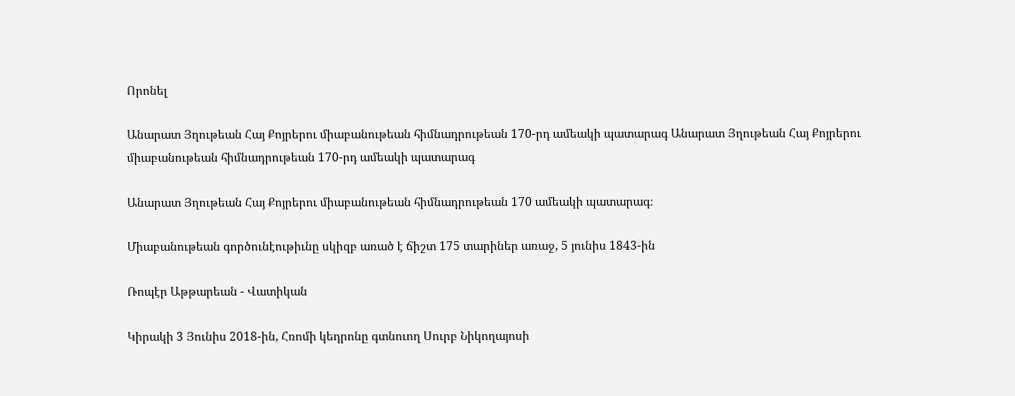Որոնել

Անարատ Յղութեան Հայ Քոյրերու միաբանութեան հիմնադրութեան 170-րդ ամեակի պատարագ Անարատ Յղութեան Հայ Քոյրերու միաբանութեան հիմնադրութեան 170-րդ ամեակի պատարագ

Անարատ Յղութեան Հայ Քոյրերու միաբանութեան հիմնադրութեան 170 ամեակի պատարագ։

Միաբանութեան գործունէութիւնը սկիզբ առած է ճիշտ 175 տարիներ առաջ, 5 յունիս 1843-ին

Ռոպէր Աթթարեան - Վատիկան

Կիրակի 3 Յունիս 2018-ին, Հռոմի կեդրոնը գտնուող Սուրբ Նիկողայոսի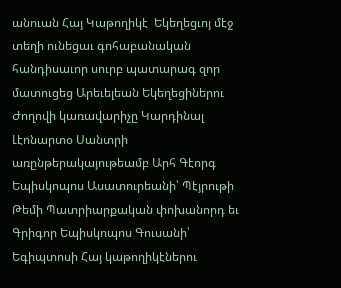անուան Հայ Կաթողիկէ  Եկեղեցւոյ մէջ տեղի ունեցաւ գոհաբանական հանդիսաւոր սուրբ պատարագ զոր մատուցեց Արեւելեան Եկեղեցիներու Ժողովի կառավարիչը Կարդինալ Լէոնարտօ Սանտրի առընթերակայութեամբ Արհ Գէորգ Եպիսկոպոս Ասատուրեանի՝ Պէյրութի Թեմի Պատրիարքական փոխանորդ եւ Գրիգոր Եպիսկոպոս Գուսանի՝ Եգիպտոսի Հայ կաթողիկէներու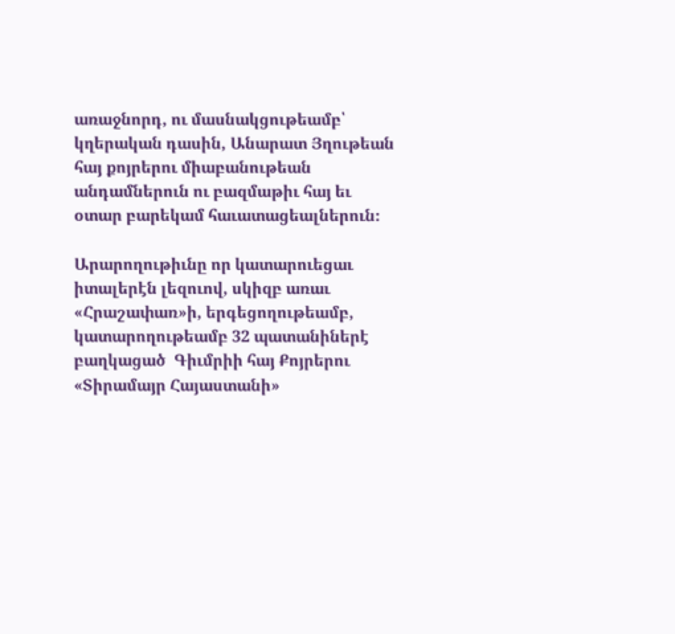առաջնորդ, ու մասնակցութեամբ՝  կղերական դասին, Անարատ Յղութեան հայ քոյրերու միաբանութեան անդամներուն ու բազմաթիւ հայ եւ օտար բարեկամ հաւատացեալներուն։

Արարողութիւնը որ կատարուեցաւ իտալերէն լեզուով, սկիզբ առաւ  «Հրաշափառ»ի, երգեցողութեամբ, կատարողութեամբ 32 պատանիներէ բաղկացած  Գիւմրիի հայ Քոյրերու «Տիրամայր Հայաստանի»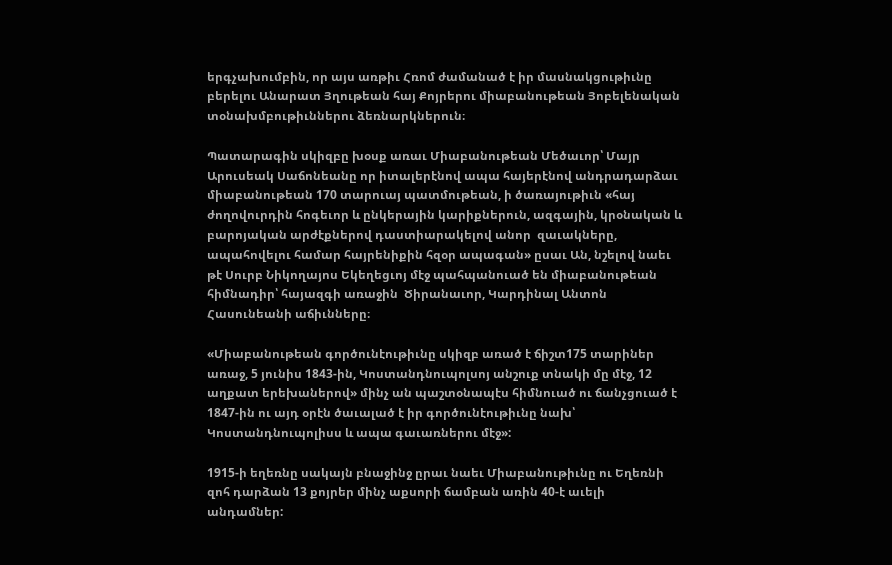երգչախումբին, որ այս առթիւ Հռոմ ժամանած է իր մասնակցութիւնը բերելու Անարատ Յղութեան հայ Քոյրերու միաբանութեան Յոբելենական տօնախմբութիւններու ձեռնարկներուն։

Պատարագին սկիզբը խօսք առաւ Միաբանութեան Մեծաւոր՝ Մայր Արուսեակ Սաճոնեանը որ իտալերէնով ապա հայերէնով անդրադարձաւ միաբանութեան 170 տարուայ պատմութեան, ի ծառայութիւն «հայ ժողովուրդին հոգեւոր և ընկերային կարիքներուն, ազգային, կրօնական և բարոյական արժէքներով դաստիարակելով անոր  զաւակները, ապահովելու համար հայրենիքին հզօր ապագան» ըսաւ Ան, նշելով նաեւ թէ Սուրբ Նիկողայոս Եկեղեցւոյ մէջ պահպանուած են միաբանութեան հիմնադիր՝ հայազգի առաջին  Ծիրանաւոր, Կարդինալ Անտոն Հասունեանի աճիւնները։

«Միաբանութեան գործունէութիւնը սկիզբ առած է ճիշտ175 տարիներ առաջ, 5 յունիս 1843-ին, Կոստանդնուպոլսոյ անշուք տնակի մը մէջ, 12 աղքատ երեխաներով» մինչ ան պաշտօնապէս հիմնուած ու ճանչցուած է  1847-ին ու այդ օրէն ծաւալած է իր գործունէութիւնը նախ՝ Կոստանդնուպոլիսս և ապա գաւառներու մէջ»:

1915-ի եղեռնը սակայն բնաջինջ ըրաւ նաեւ Միաբանութիւնը ու Եղեռնի զոհ դարձան 13 քոյրեր մինչ աքսորի ճամբան առին 40-է աւելի անդամներ: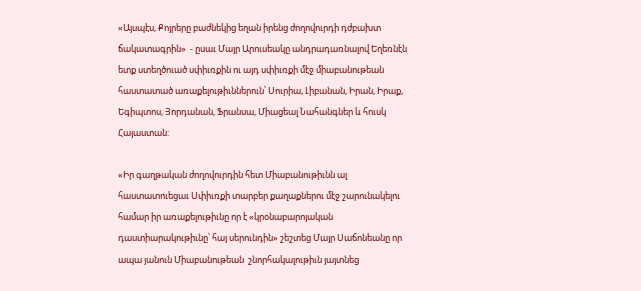«Այսպէս, Քոյրերը բաժնեկից եղան իրենց ժողովուրդի դժբախտ ճակատագրին»  - ըսաւ Մայր Արուսեակը անդրադառնալով Եղեռնէն ետք ստեղծուած սփիւռքին ու այդ սփիւռքի մէջ միաբանութեան հաստատած առաքելութիւններուն՝ Սուրիա, Լիբանան, Իրան, Իրաք, Եգիպտոս, Յորդանան, Ֆրանսա, Միացեալ Նահանգներ և հուսկ Հայաստան:

«Իր գաղթական ժողովուրդին հետ Միաբանութիւնն ալ հաստատուեցաւ Սփիւռքի տարբեր քաղաքներու մէջ շարունակելու համար իր առաքելութիւնը որ է «կրօնաբարոյական դաստիարակութիւնը՝ հայ սերունդին» շեշտեց Մայր Սաճոնեանը որ ապա յանուն Միաբանութեան  շնորհակալութիւն յայտնեց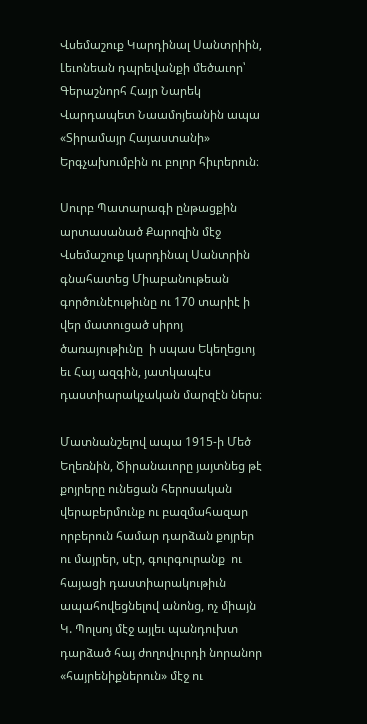Վսեմաշուք Կարդինալ Սանտրիին, Լեւոնեան դպրեվանքի մեծաւոր՝ Գերաշնորհ Հայր Նարեկ Վարդապետ Նաամոյեանին ապա  «Տիրամայր Հայաստանի» Երգչախումբին ու բոլոր հիւրերուն։

Սուրբ Պատարագի ընթացքին արտասանած Քարոզին մէջ Վսեմաշուք կարդինալ Սանտրին գնահատեց Միաբանութեան գործունէութիւնը ու 170 տարիէ ի վեր մատուցած սիրոյ ծառայութիւնը  ի սպաս Եկեղեցւոյ եւ Հայ ազգին, յատկապէս դաստիարակչական մարզէն ներս։

Մատնանշելով ապա 1915-ի Մեծ Եղեռնին, Ծիրանաւորը յայտնեց թէ քոյրերը ունեցան հերոսական վերաբերմունք ու բազմահազար որբերուն համար դարձան քոյրեր ու մայրեր, սէր, գուրգուրանք  ու հայացի դաստիարակութիւն ապահովեցնելով անոնց, ոչ միայն Կ. Պոլսոյ մէջ այլեւ պանդուխտ դարձած հայ ժողովուրդի նորանոր  «հայրենիքներուն» մէջ ու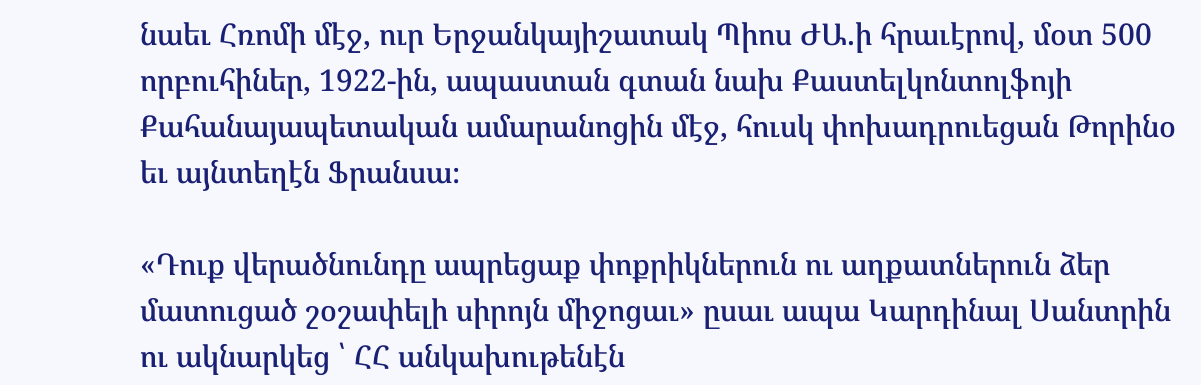նաեւ Հռոմի մէջ, ուր Երջանկայիշատակ Պիոս ԺԱ.ի հրաւէրով, մօտ 500 որբուհիներ, 1922-ին, ապաստան գտան նախ Քաստելկոնտոլֆոյի Քահանայապետական ամարանոցին մէջ, հուսկ փոխադրուեցան Թորինօ եւ այնտեղէն Ֆրանսա։

«Դուք վերածնունդը ապրեցաք փոքրիկներուն ու աղքատներուն ձեր մատուցած շօշափելի սիրոյն միջոցաւ» ըսաւ ապա Կարդինալ Սանտրին ու ակնարկեց ՝ ՀՀ անկախութենէն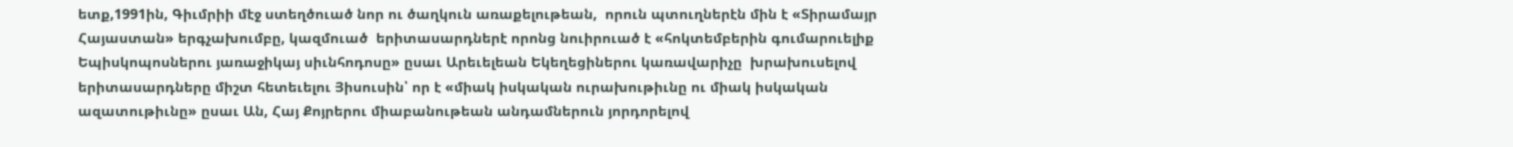ետք,1991ին, Գիւմրիի մէջ ստեղծուած նոր ու ծաղկուն առաքելութեան,  որուն պտուղներէն մին է «Տիրամայր Հայաստան» երգչախումբը, կազմուած  երիտասարդներէ որոնց նուիրուած է «հոկտեմբերին գումարուելիք Եպիսկոպոսներու յառաջիկայ սիւնհոդոսը» ըսաւ Արեւելեան Եկեղեցիներու կառավարիչը  խրախուսելով երիտասարդները միշտ հետեւելու Յիսուսին՝ որ է «միակ իսկական ուրախութիւնը ու միակ իսկական ազատութիւնը» ըսաւ Ան, Հայ Քոյրերու միաբանութեան անդամներուն յորդորելով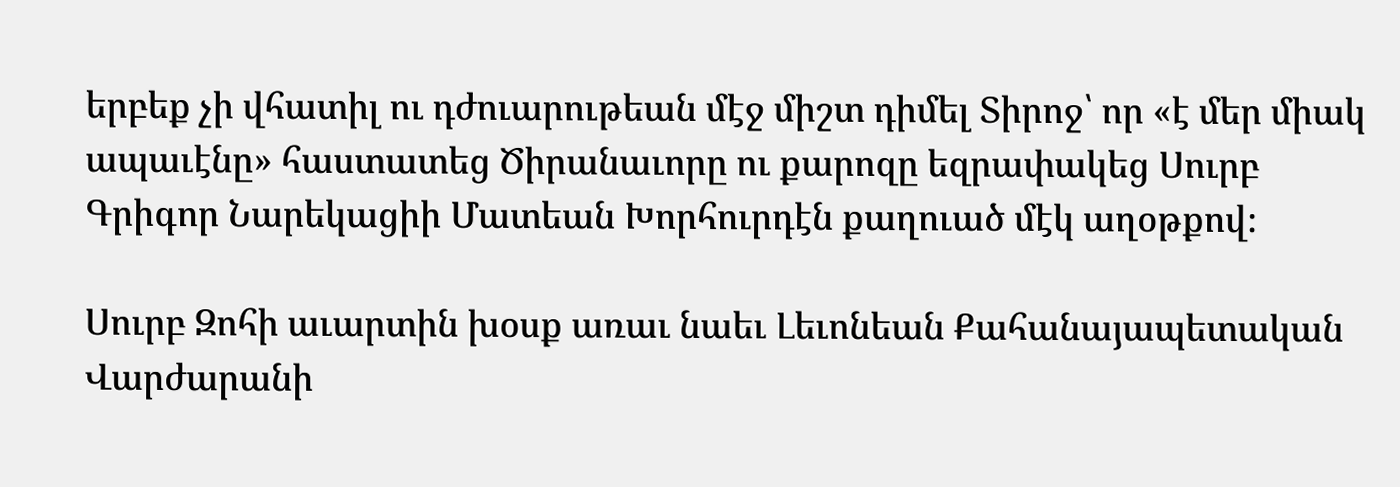երբեք չի վհատիլ ու դժուարութեան մէջ միշտ դիմել Տիրոջ՝ որ «է մեր միակ ապաւէնը» հաստատեց Ծիրանաւորը ու քարոզը եզրափակեց Սուրբ Գրիգոր Նարեկացիի Մատեան Խորհուրդէն քաղուած մէկ աղօթքով։

Սուրբ Զոհի աւարտին խօսք առաւ նաեւ Լեւոնեան Քահանայապետական Վարժարանի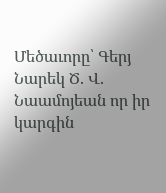Մեծաւորը՝ Գերյ Նարեկ Ծ. Վ. Նաամոյեան որ իր կարգին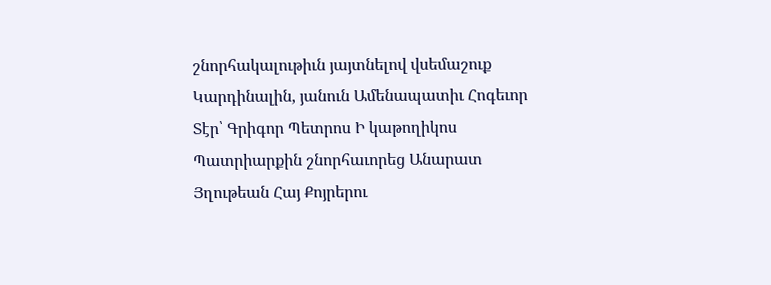շնորհակալութիւն յայտնելով վսեմաշուք Կարդինալին, յանուն Ամենապատիւ Հոգեւոր Տէր՝ Գրիգոր Պետրոս Ի կաթողիկոս Պատրիարքին շնորհաւորեց Անարատ Յղութեան Հայ Քոյրերու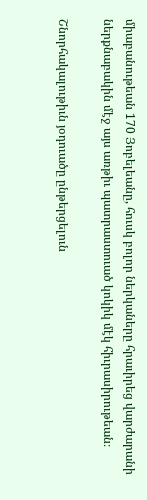միաբանութեան 170 Յոբելեանը, հուսկ բոլոր ներկաները հրաւիրեց վարժարանի ներքնաբակին մէջ այս առթիւ պատրաստուած կոկիկ մէկ հիւրասիրութեան։

Շնորհակալութիւն յօդուածը ընթերցելուն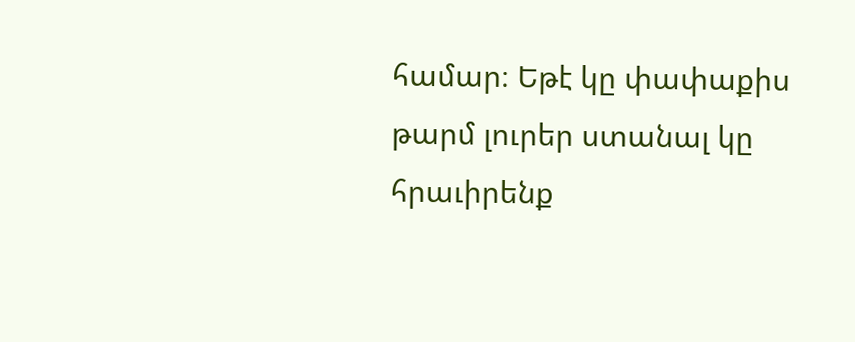համար։ Եթէ կը փափաքիս թարմ լուրեր ստանալ կը հրաւիրենք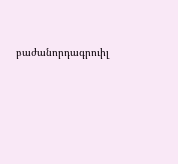բաժանորդագրուիլ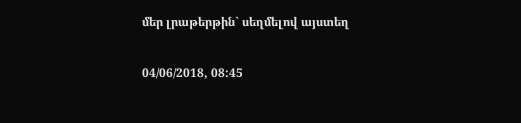մեր լրաթերթին` սեղմելով այստեղ

04/06/2018, 08:45